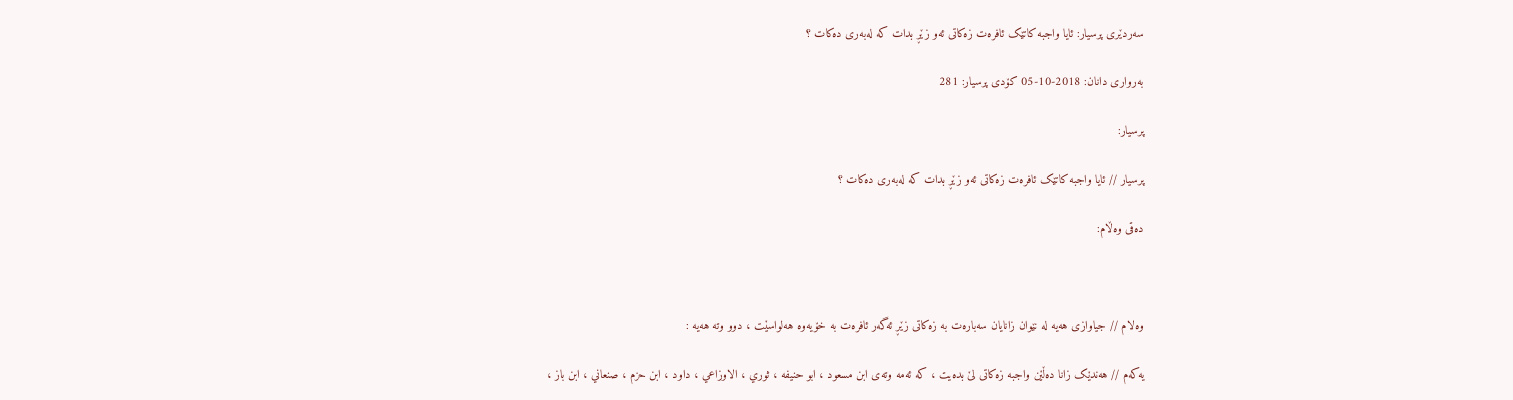سەردێری پرسیار: ئایا واجبە کاتێک ئافرەت زەکاتی ئەو زێڕ بدات کە لەبەری دەکات ؟

بەرواری دانان: 2018-10-05 کۆدی پرسیار: 281

پرسیار:

پرسیار // ئایا واجبە کاتێک ئافرەت زەکاتی ئەو زێڕ بدات کە لەبەری دەکات ؟

دەقی وەڵام:



وەلام // جیاوازی هەیە لە نێوان زانایان سەبارەت بە زەکاتی زێڕ ئەگەر ئافرەت بە خۆیەوە هەلواسێت ، دوو وتە هەیە :

یەکەم // هەندێک زانا دەڵێن واجبە زەکاتی لێ بدەیت ، کە ئەمە وتەی ابن مسعود ، ابو حنیفە ، ثوري ، الاوزاعي ، داود ، ابن حزم ، صنعاني ، ابن باز ،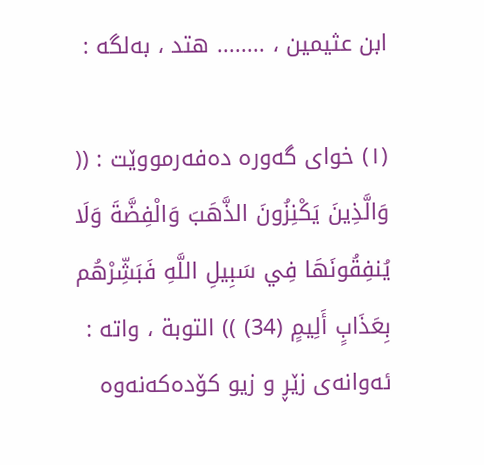ابن عثیمین ، ........ هتد ، بەلگە :

(۱) خوای گەورە دەفەرمووێت : (( وَالَّذِينَ يَكْنِزُونَ الذَّهَبَ وَالْفِضَّةَ وَلَا يُنفِقُونَهَا فِي سَبِيلِ اللَّهِ فَبَشِّرْهُم بِعَذَابٍ أَلِيمٍ (34) )) التوبة ، واتە : ئەوانەی زێڕ و زیو کۆدەکەنەوە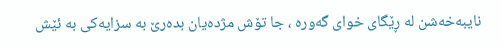نایبەخەشن لە ڕێگای خوای گەورە ، جا تۆش مژدەیان بدەرێ بە سزایەکی بە ئێش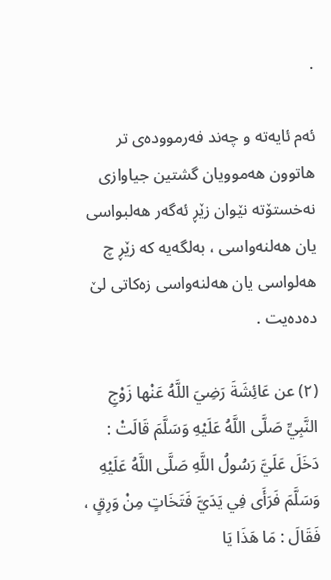.

ئەم ئایەتە و چەند فەرموودەی تر هاتوون هەموویان گشتین جیاوازی نەخستۆتە نێوان زێڕ ئەگەر هەلبواسی یان هەلنەواسی ، بەلگەیە کە زێڕ چ هەلواسی یان هەلنەواسی زەکاتی لێ دەدەیت .

(۲) عن عَائِشَةَ رَضِيَ اللَّهُ عَنْها زَوْجِ النَّبِيِّ صَلَّى اللَّهُ عَلَيْهِ وَسَلَّمَ قَالَتْ : دَخَلَ عَلَيَّ رَسُولُ اللَّهِ صَلَّى اللَّهُ عَلَيْهِ وَسَلَّمَ فَرَأَى فِي يَدَيَّ فَتَخَاتٍ مِنْ وَرِقٍ ، فَقَالَ : مَا هَذَا يَا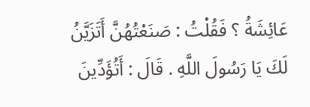عَائِشَةُ ؟ فَقُلْتُ : صَنَعْتُهُنَّ أَتَزَيَّنُ لَكَ يَا رَسُولَ اللَّهِ . قَالَ : أَتُؤَدِّينَ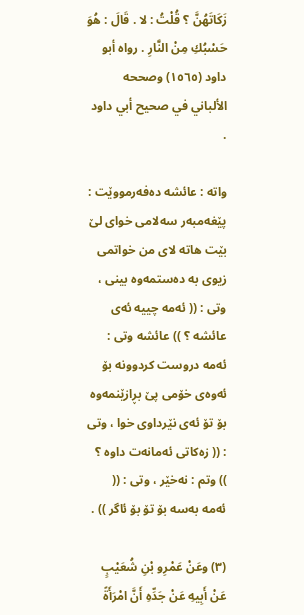زَكَاتَهُنَّ ؟ قُلْتُ : لا . قَالَ : هُوَ حَسْبُكِ مِنْ النَّارِ . رواه أبو داود (۱٥٦٥) وصححه الألباني في صحيح أبي داود .

واتە : عائشە دەفەرمووێت : پێغەمبەر سەلامی خوای لێ بێت هاتە لای من خواتمی زیوی بە دەستمەوە بینی ، وتی : (( ئەمە چییە ئەی عائشە ؟ )) عائشە وتی : ئەمە دروست کردوونە بۆ ئەوەی خۆمی پێ بڕازێنمەوە بۆ تۆ ئەی نێرداوی خوا ، وتی : (( زەکاتی ئەمانەت داوە ؟ )) وتم : نەخێر ، وتی : (( ئەمە بەسە بۆ تۆ بۆ ئاگر )) .

(۳) وعَنْ عَمْرِو بْنِ شُعَيْبٍ عَنْ أَبِيهِ عَنْ جَدِّهِ أَنَّ امْرَأَةً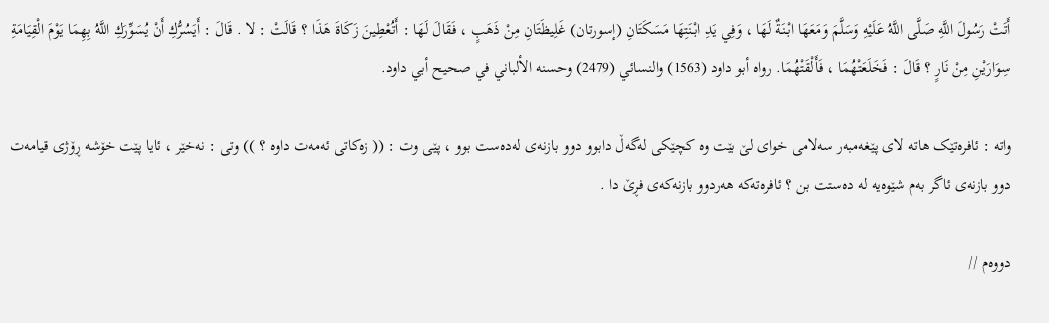أَتَتْ رَسُولَ اللَّهِ صَلَّى اللَّهُ عَلَيْهِ وَسَلَّمَ وَمَعَهَا ابْنَةٌ لَهَا ، وَفِي يَدِ ابْنَتِهَا مَسَكَتَانِ (إسورتان) غَلِيظَتَانِ مِنْ ذَهَبٍ ، فَقَالَ لَهَا : أَتُعْطِينَ زَكَاةَ هَذَا ؟ قَالَتْ : لا . قَالَ : أَيَسُرُّكِ أَنْ يُسَوِّرَكِ اللَّهُ بِهِمَا يَوْمَ الْقِيَامَةِ سِوَارَيْنِ مِنْ نَارٍ ؟ قَالَ : فَخَلَعَتْهُمَا ، فَأَلْقَتْهُمَا. رواه أبو داود (1563) والنسائي (2479) وحسنه الألباني في صحيح أبي داود.

واتە : ئافرەتێک هاتە لای پێغەمبەر سەلامی خوای لێ بێت وە کچێکی لەگەڵ دابوو دوو بازنەی لەدەست بوو ، پێی وت : (( زەکاتی ئەمەت داوە ؟ )) وتی : نەخێر ، ئایا پێت خۆشە ڕۆژی قیامەت دوو بازنەی ئاگر بەم شێوەیە لە دەستت بن ؟ ئافرەتەکە هەردوو بازنەکەی فڕێ دا .

دووەم //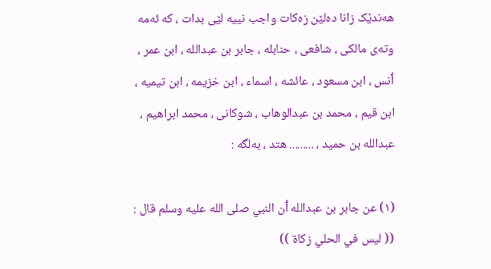هەندێک زانا دەلێن زەکات واجب نییە لێی بدات ، کە ئەمە وتەی مالکی ، شافعی ، حنابلە ، جابر بن عبداللە ، ابن عمر ، ٲنس ، ابن مسعود ، عائشە ، اسماء ، ابن خزیمە ، ابن تیمیە ، ابن قیم ، محمد بن عبدالوهاب ، شوکانی ، محمد ابراهیم ، عبداللە بن حمید ، ......... هتد ، بەلگە :

(۱) عن جابر بن عبداللە ٲن النبي صلی الله علیه وسلم قال : (( لیس في الحلي زكاة ))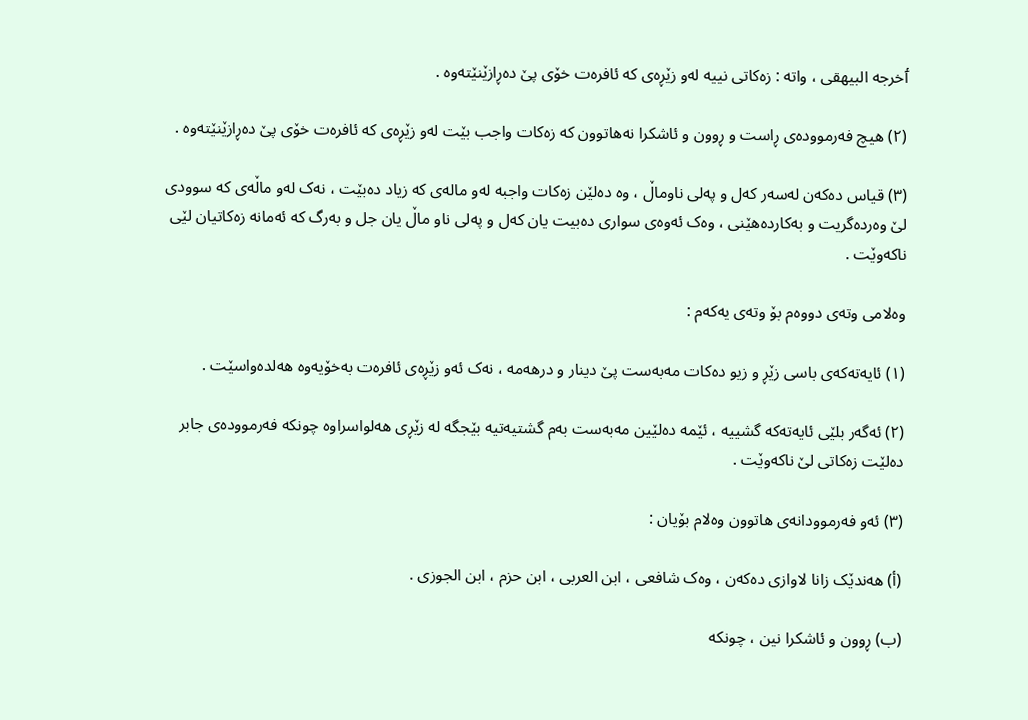ٲخرجە البیهقی ، واتە : زەکاتی نییە لەو زێڕەی کە ئافرەت خۆی پێ دەڕازێنێتەوە .

(۲) هیچ فەرموودەی ڕاست و ڕوون و ئاشکرا نەهاتوون کە زەکات واجب بێت لەو زێڕەی کە ئافرەت خۆی پێ دەڕازێنێتەوە .

(۳) قیاس دەکەن لەسەر کەل و پەلی ناوماڵ ، وە دەلێن زەکات واجبە لەو مالەی کە زیاد دەبێت ، نەک لەو ماڵەی کە سوودی لێ وەردەگریت و بەکاردەهێنی ، وەک ئەوەی سواری دەبیت یان کەل و پەلی ناو ماڵ یان جل و بەرگ کە ئەمانە زەکاتیان لێی ناکەوێت .

وەلامی وتەی دووەم بۆ وتەی یەکەم :

(۱) ئایەتەکەی باسی زێڕ و زیو دەکات مەبەست پێ دینار و درهەمە ، نەک ئەو زێڕەی ئافرەت بەخۆیەوە هەلدەواسێت .

(۲) ئەگەر بلێی ئایەتەکە گشییە ، ئێمە دەلێین مەبەست بەم گشتیەتیە بێجگە لە زێڕی هەلواسراوە چونکە فەرموودەی جابر دەلێت زەکاتی لێ ناکەوێت .

(۳) ئەو فەرموودانەی هاتوون وەلام بۆیان :

(أ) هەندێک زانا لاوازی دەکەن ، وەک شافعی ، ابن العربی ، ابن حزم ، ابن الجوزی .

(ب) ڕوون و ئاشکرا نین ، چونکە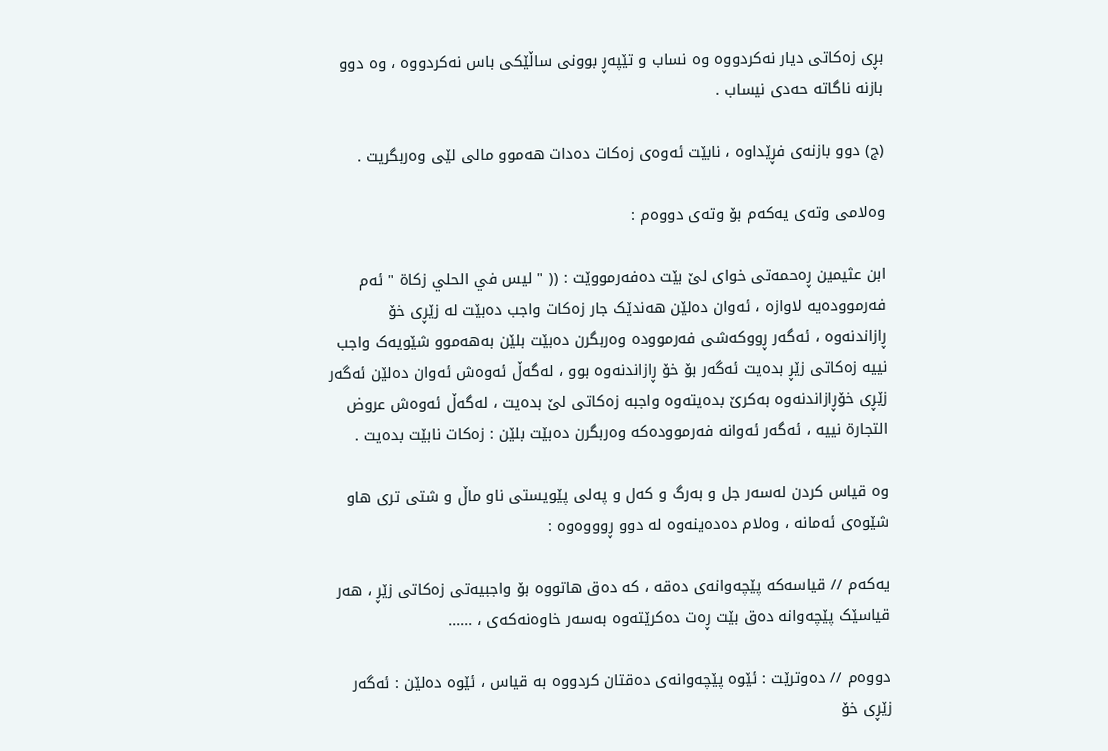بڕی زەکاتی دیار نەکردووە وە نساب و تێپەڕ بوونی ساڵێکی باس نەکردووە ، وە دوو بازنە ناگاتە حەدی نیساب .

(ج) دوو بازنەی فڕێداوە ، نابێت ئەوەی زەکات دەدات هەموو مالی لێی وەربگریت .

وەلامی وتەی یەکەم بۆ وتەی دووەم :

ابن عثیمین ڕەحمەتی خوای لێ بێت دەفەرمووێت : (( " لیس في الحلي زكاة " ئەم فەرموودەیە لاوازە ، ئەوان دەلێن هەندێک جار زەکات واجب دەبێت لە زێڕی خۆ ڕازاندنەوە ، ئەگەر ڕووکەشی فەرموودە وەربگرن دەبێت بلێن بەهەموو شێویەک واجب نییە زەکاتی زێڕ بدەیت ئەگەر بۆ خۆ ڕازاندنەوە بوو ، لەگەڵ ئەوەش ئەوان دەلێن ئەگەر زێڕی خۆڕازاندنەوە بەکرێ بدەیتەوە واجبە زەکاتی لێ بدەیت ، لەگەڵ ئەوەش عروض التجارة نییه ، ئەگەر ئەوانە فەرموودەکە وەربگرن دەبێت بلێن : زەکات نابێت بدەیت .

وە قیاس کردن لەسەر جل و بەرگ و کەل و پەلی پێویستی ناو ماڵ و شتی تری هاو شێوەی ئەمانە ، وەلام دەدەینەوە لە دوو ڕوووەوە :

یەکەم // قیاسەکە پێچەوانەی دەقە ، کە دەق هاتووە بۆ واجبیەتی زەکاتی زێڕ ، هەر قیاسێک پێچەوانە دەق بێت ڕەت دەکرێتەوە بەسەر خاوەنەکەی ، ......

دووەم // دەوترێت : ئێوە پێچەوانەی دەقتان کردووە بە قیاس ، ئێوە دەلێن : ئەگەر زێڕی خۆ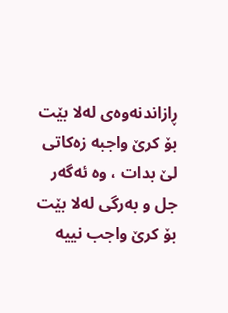ڕازاندنەوەی لەلا بێت بۆ کرێ واجبە زەکاتی لێ بدات ، وە ئەگەر جل و بەرگی لەلا بێت بۆ کرێ واجب نییە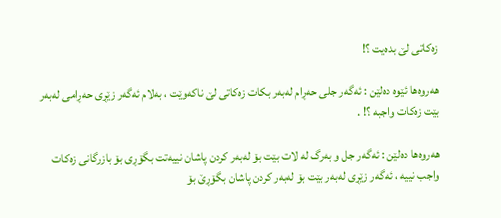زەکاتی لێ بدەیت ؟!

هەروەها ئێوە دەلێن : ئەگەر جلی حەڕام لەبەر بکات زەکاتی لێ ناکەوێت ، بەلام ئەگەر زێڕی حەڕامی لەبەر بێت زەکات واجبە ؟! .

هەروەها دەلێن : ئەگەر جل و بەرگ لە لات بێت بۆ لەبەر کردن پاشان نییەتت بگۆڕی بۆ بازرگانی زەکات واجب نییە ، ئەگەر زێڕی لەبەر بێت بۆ لەبەر کردن پاشان بگۆڕێ بۆ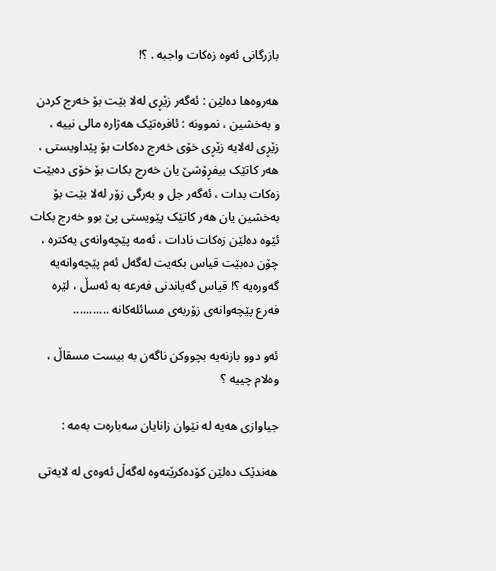بازرگانی ئەوە زەکات واجبە . ؟!

هەروەها دەلێن : ئەگەر زێڕی لەلا بێت بۆ خەرج کردن و بەخشین ، نموونە : ئافرەتێک هەژارە مالی نییە ، زێڕی لەلایە زێڕی خۆی خەرج دەکات بۆ پێداویستی ، هەر کاتێک بیفڕۆشێ یان خەرج بکات بۆ خۆی دەبێت زەکات بدات ، ئەگەر جل و بەرگی زۆر لەلا بێت بۆ بەخشین یان هەر کاتێک پێویستی پێ بوو خەرج بکات ئێوە دەلێن زەکات نادات ، ئەمە پێچەوانەی یەکترە ، چۆن دەبێت قیاس بکەیت لەگەل ئەم پێچەوانەیە گەورەیە ؟! قیاس گەیاندنی فەرعە بە ئەسڵ ، لێرە فەرع پێچەوانەی زۆربەی مسائلەکانە ...........

ئەو دوو بازنەیە بچووکن ناگەن بە بیست مسقاڵ ، وەلام چییە ؟

جیاوازی هەیە لە نێوان زانایان سەبارەت بەمە :

هەندێک دەلێن کۆدەکرێتەوە لەگەڵ ئەوەی لە لایەتی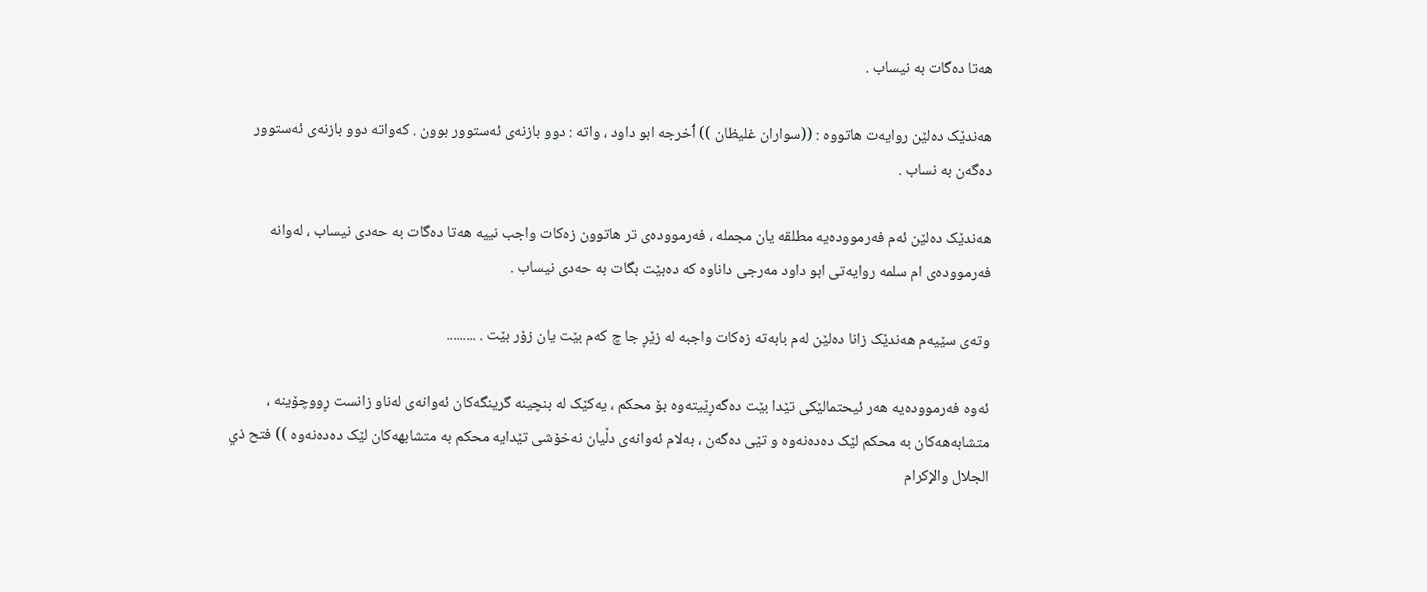هەتا دەگات بە نیساب .

هەندێک دەلێن روایەت هاتووە : ((سواران غلیظان )) ٲخرجە ابو داود ، واتە : دوو بازنەی ئەستوور بوون . کەواتە دوو بازنەی ئەستوور دەگەن بە نساب .

هەندێک دەلێن ئەم فەرموودەیە مطلقه یان مجمله ، فەرموودەی تر هاتوون زەکات واجب نییە هەتا دەگات بە حەدی نیساب ، لەوانە فەرموودەی ام سلمە روایەتی ابو داود مەرجی داناوە کە دەبێت بگات بە حەدی نیساب .

وتەی سێیەم هەندێک زانا دەلێن لەم بابەتە زەکات واجبە لە زێڕ جا چ کەم بێت یان زۆر بێت . .........

ئەوە فەرموودەیە هەر ئیحتمالێکی تێدا بێت دەگەڕێیتەوە بۆ محکم ، یەکێک لە بنچینە گرینگەکان ئەوانەی لەناو زانست ڕووچۆینە ، متشابەهەکان بە محکم لێک دەدەنەوە و تێی دەگەن ، بەلام ئەوانەی دڵیان نەخۆشی تێدایە محکم بە متشابهەکان لێک دەدەنەوە )) فتح ذي الجلال والٳكرام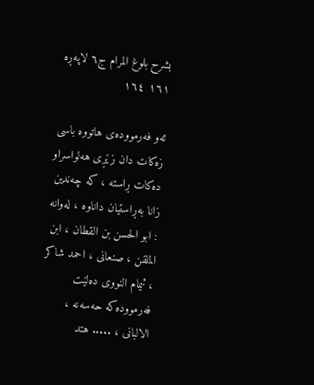بشرح بلوغ المرام ج٦ لاپەڕە ۱٦۱ ۱٦٤

ئەو فەرموودەی هاتووە باسی زەکات دان زێڕی هەلواسراو دەکات ڕاستە ، کە چەندین زانا بەڕاستیان داناوە ، لەوانە : ابو الحسن بن القطان ، ابن الملقن ، صنعانی ، احمد شاكر ، ئیمام النووی دەلێت فەرموودەکە حەسەنە ، الالبانی ، ..... هتد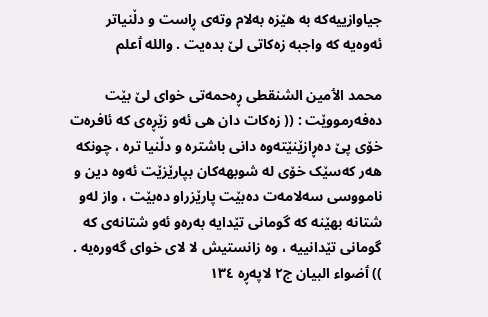جیاوازییەکە بە هێزە بەلام وتەی ڕاست و دڵنیاتر ئەوەیە کە واجبە زەکاتی لێ بدەیت . واللە ٲعلم

محمد الٲمین الشنقطی ڕەحمەتی خوای لێ بێت دەفەرمووێت : (( زەکات دان هی ئەو زێڕەی کە ئافرەت خۆی پێ دەڕازێنێتەوە دانی باشترە و دڵنیا ترە ، چونکە هەر کەسێک خۆی لە شوبهەکان بپارێزێت ئەوە دین و نامووسی سەلامەت دەبێت پارێزراو دەبێت ، واز لەو شتانە بهێنە کە گومانی تێدایە بەرەو ئەو شتانەی کە گومانی تێدانییە ، وە زانستیش لا لای خوای گەورەیە . )) ٲضواء البیان ج۲ لاپەڕە ۱۳٤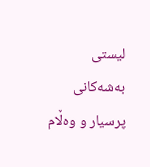لیستی بەشەکانی پرسیار و وەڵام